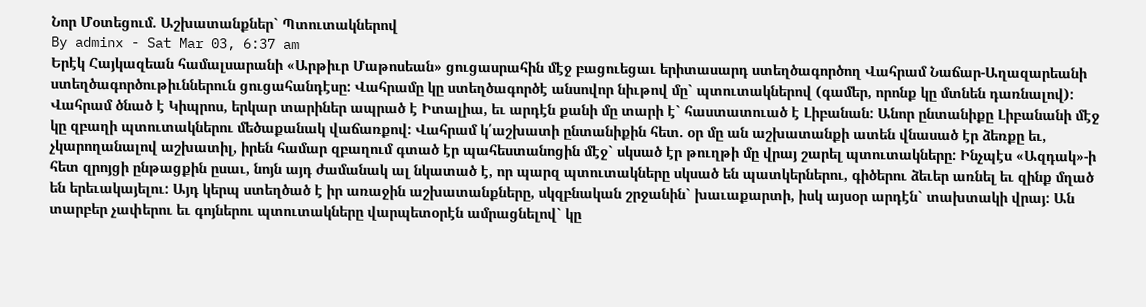Նոր Մօտեցում. Աշխատանքներ` Պտուտակներով
By adminx - Sat Mar 03, 6:37 am
Երէկ Հայկազեան համալսարանի «Արթիւր Մաթոսեան» ցուցասրահին մէջ բացուեցաւ երիտասարդ ստեղծագործող Վահրամ Նաճար-Աղազարեանի ստեղծագործութիւններուն ցուցահանդէսը: Վահրամը կը ստեղծագործէ անսովոր նիւթով մը` պտուտակներով (գամեր, որոնք կը մտնեն դառնալով):
Վահրամ ծնած է Կիպրոս, երկար տարիներ ապրած է Իտալիա, եւ արդէն քանի մը տարի է` հաստատուած է Լիբանան: Անոր ընտանիքը Լիբանանի մէջ կը զբաղի պտուտակներու մեծաքանակ վաճառքով: Վահրամ կ՛աշխատի ընտանիքին հետ. օր մը ան աշխատանքի ատեն վնասած էր ձեռքը եւ, չկարողանալով աշխատիլ, իրեն համար զբաղում գտած էր պահեստանոցին մէջ` սկսած էր թուղթի մը վրայ շարել պտուտակները: Ինչպէս «Ազդակ»-ի հետ զրոյցի ընթացքին ըսաւ, նոյն այդ ժամանակ ալ նկատած է, որ պարզ պտուտակները սկսած են պատկերներու, գիծերու ձեւեր առնել եւ զինք մղած են երեւակայելու: Այդ կերպ ստեղծած է իր առաջին աշխատանքները, սկզբնական շրջանին` խաւաքարտի, իսկ այսօր արդէն` տախտակի վրայ: Ան տարբեր չափերու եւ գոյներու պտուտակները վարպետօրէն ամրացնելով` կը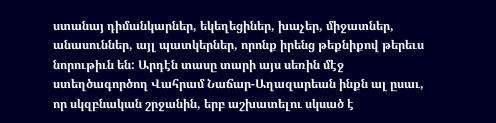ստանայ դիմանկարներ, եկեղեցիներ, խաչեր, միջատներ, անասուններ, այլ պատկերներ, որոնք իրենց թեքնիքով թերեւս նորութիւն են: Արդէն տասը տարի այս սեռին մէջ ստեղծագործող Վահրամ Նաճար-Աղազարեան ինքն ալ ըսաւ, որ սկզբնական շրջանին, երբ աշխատելու սկսած է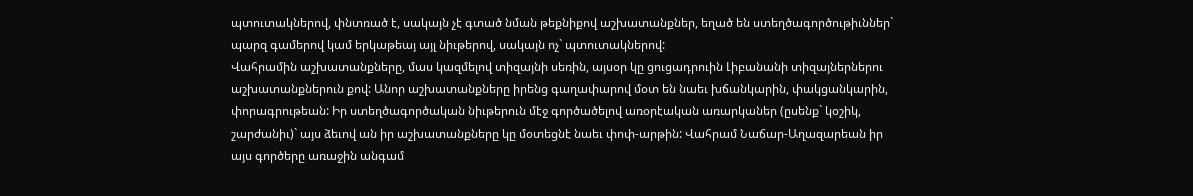պտուտակներով, փնտռած է, սակայն չէ գտած նման թեքնիքով աշխատանքներ, եղած են ստեղծագործութիւններ` պարզ գամերով կամ երկաթեայ այլ նիւթերով, սակայն ոչ` պտուտակներով:
Վահրամին աշխատանքները, մաս կազմելով տիզայնի սեռին, այսօր կը ցուցադրուին Լիբանանի տիզայներներու աշխատանքներուն քով: Անոր աշխատանքները իրենց գաղափարով մօտ են նաեւ խճանկարին, փակցանկարին, փորագրութեան: Իր ստեղծագործական նիւթերուն մէջ գործածելով առօրէական առարկաներ (ըսենք` կօշիկ, շարժանիւ)` այս ձեւով ան իր աշխատանքները կը մօտեցնէ նաեւ փոփ-արթին: Վահրամ Նաճար-Աղազարեան իր այս գործերը առաջին անգամ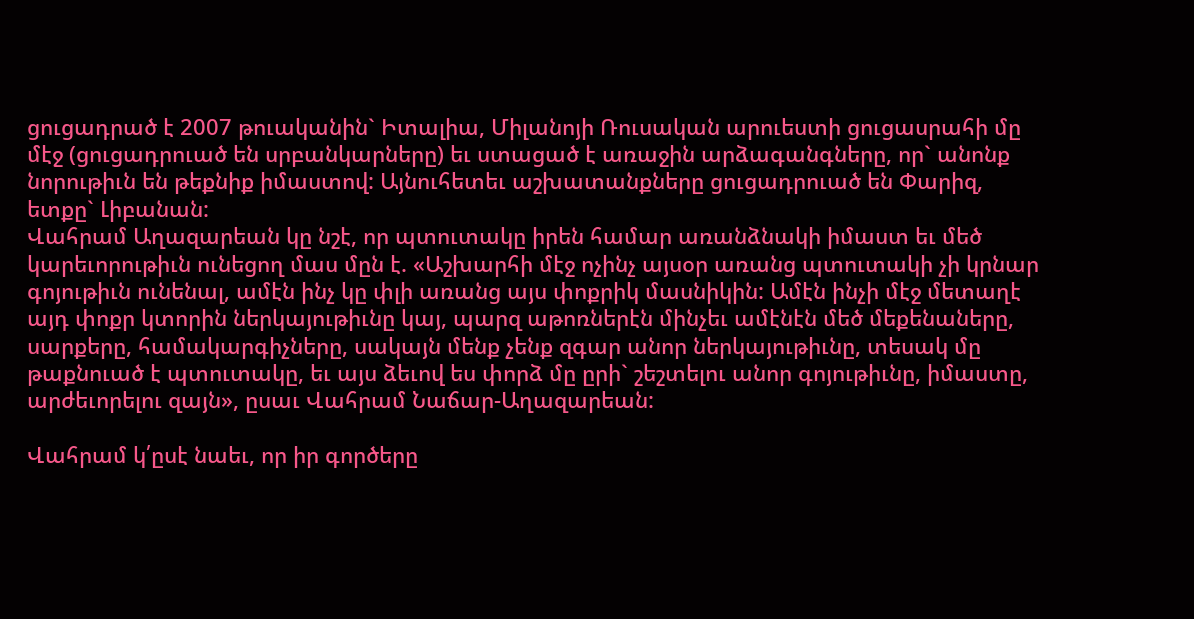ցուցադրած է 2007 թուականին` Իտալիա, Միլանոյի Ռուսական արուեստի ցուցասրահի մը մէջ (ցուցադրուած են սրբանկարները) եւ ստացած է առաջին արձագանգները, որ` անոնք նորութիւն են թեքնիք իմաստով: Այնուհետեւ աշխատանքները ցուցադրուած են Փարիզ, ետքը` Լիբանան:
Վահրամ Աղազարեան կը նշէ, որ պտուտակը իրեն համար առանձնակի իմաստ եւ մեծ կարեւորութիւն ունեցող մաս մըն է. «Աշխարհի մէջ ոչինչ այսօր առանց պտուտակի չի կրնար գոյութիւն ունենալ, ամէն ինչ կը փլի առանց այս փոքրիկ մասնիկին: Ամէն ինչի մէջ մետաղէ այդ փոքր կտորին ներկայութիւնը կայ, պարզ աթոռներէն մինչեւ ամէնէն մեծ մեքենաները, սարքերը, համակարգիչները, սակայն մենք չենք զգար անոր ներկայութիւնը, տեսակ մը թաքնուած է պտուտակը, եւ այս ձեւով ես փորձ մը ըրի` շեշտելու անոր գոյութիւնը, իմաստը, արժեւորելու զայն», ըսաւ Վահրամ Նաճար-Աղազարեան:

Վահրամ կ՛ըսէ նաեւ, որ իր գործերը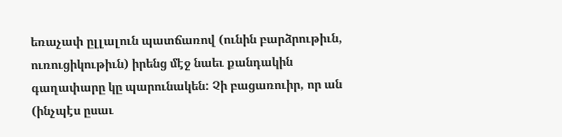եռաչափ ըլլալուն պատճառով (ունին բարձրութիւն, ուռուցիկութիւն) իրենց մէջ նաեւ քանդակին գաղափարը կը պարունակեն: Չի բացառուիր, որ ան (ինչպէս ըսաւ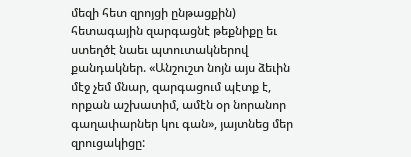մեզի հետ զրոյցի ընթացքին) հետագային զարգացնէ թեքնիքը եւ ստեղծէ նաեւ պտուտակներով քանդակներ. «Անշուշտ նոյն այս ձեւին մէջ չեմ մնար, զարգացում պէտք է, որքան աշխատիմ, ամէն օր նորանոր գաղափարներ կու գան», յայտնեց մեր զրուցակիցը: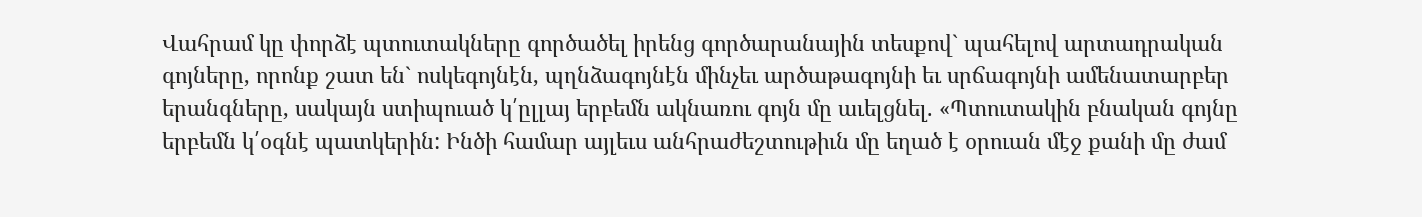Վահրամ կը փորձէ պտուտակները գործածել իրենց գործարանային տեսքով` պահելով արտադրական գոյները, որոնք շատ են` ոսկեգոյնէն, պղնձագոյնէն մինչեւ արծաթագոյնի եւ սրճագոյնի ամենատարբեր երանգները, սակայն ստիպուած կ՛ըլլայ երբեմն ակնառու գոյն մը աւելցնել. «Պտուտակին բնական գոյնը երբեմն կ՛օգնէ պատկերին: Ինծի համար այլեւս անհրաժեշտութիւն մը եղած է օրուան մէջ քանի մը ժամ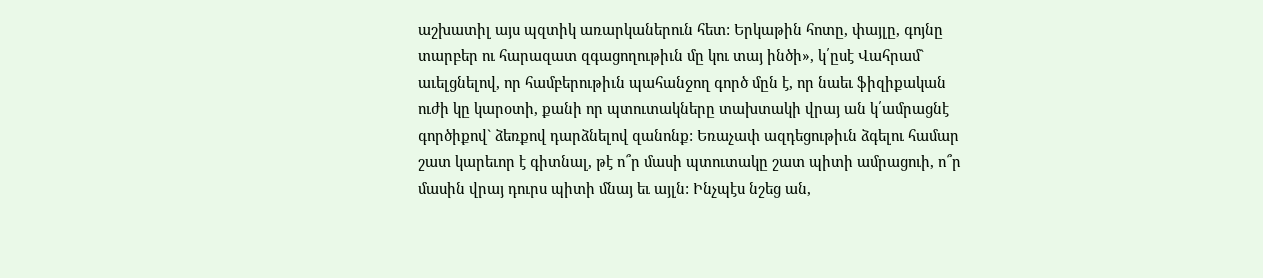աշխատիլ այս պզտիկ առարկաներուն հետ: Երկաթին հոտը, փայլը, գոյնը տարբեր ու հարազատ զգացողութիւն մը կու տայ ինծի», կ՛ըսէ Վահրամ` աւելցնելով, որ համբերութիւն պահանջող գործ մըն է, որ նաեւ ֆիզիքական ուժի կը կարօտի, քանի որ պտուտակները տախտակի վրայ ան կ՛ամրացնէ գործիքով` ձեռքով դարձնելով զանոնք: Եռաչափ ազդեցութիւն ձգելու համար շատ կարեւոր է գիտնալ, թէ ո՞ր մասի պտուտակը շատ պիտի ամրացուի, ո՞ր մասին վրայ դուրս պիտի մնայ եւ այլն: Ինչպէս նշեց ան,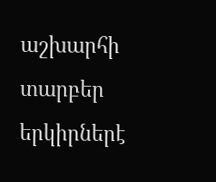աշխարհի տարբեր երկիրներէ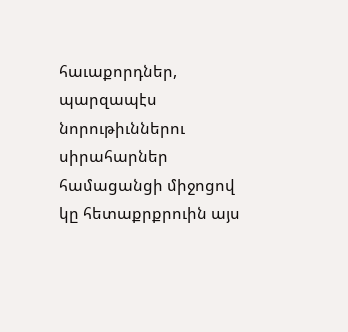հաւաքորդներ, պարզապէս նորութիւններու սիրահարներ համացանցի միջոցով կը հետաքրքրուին այս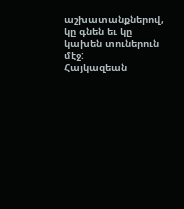աշխատանքներով, կը գնեն եւ կը կախեն տուներուն մէջ:
Հայկազեան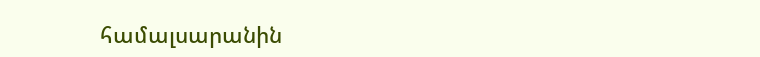համալսարանին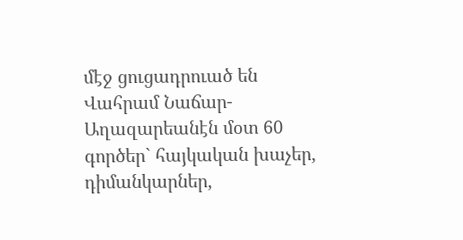մէջ ցուցադրուած են Վահրամ Նաճար-Աղազարեանէն մօտ 60 գործեր` հայկական խաչեր, դիմանկարներ,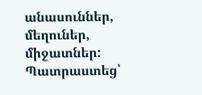անասուններ, մեղուներ, միջատներ:
Պատրաստեց՝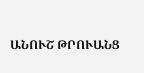ԱՆՈՒՇ ԹՐՈՒԱՆՑ